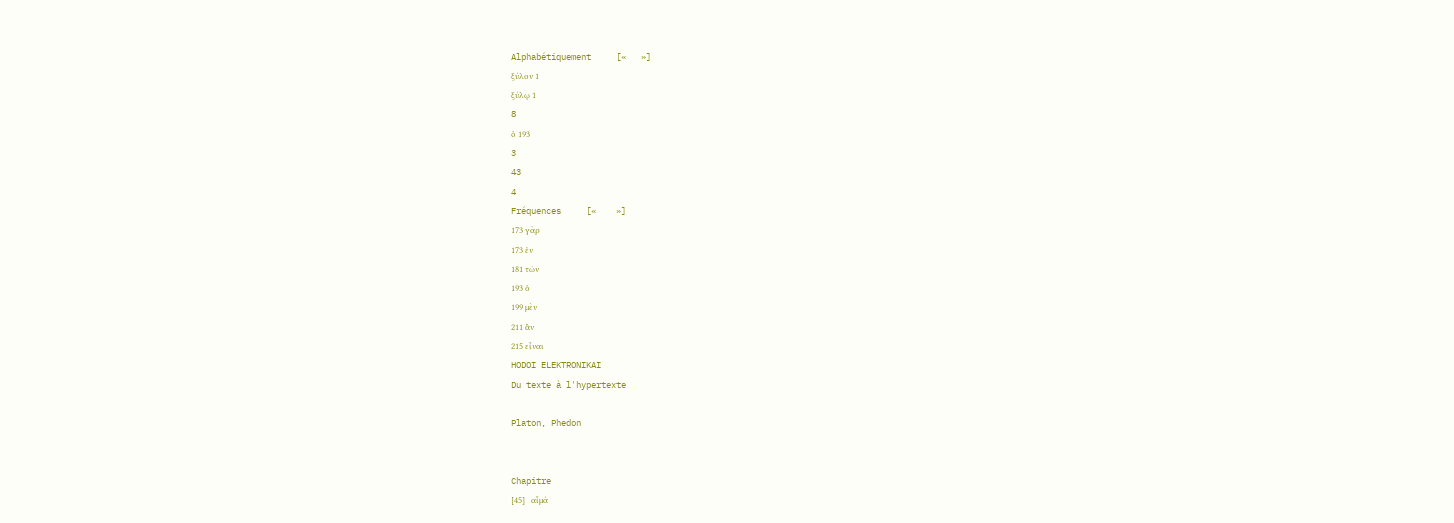Alphabétiquement     [«   »]
ξύλον 1
ξύλῳ 1
8
ὁ 193
3
43
4
Fréquences     [«    »]
173 γὰρ
173 ἐν
181 τῶν
193 ὁ
199 μὲν
211 ἂν
215 εἶναι
HODOI ELEKTRONIKAI
Du texte à l'hypertexte

Platon, Phedon


Chapitre
[45]   αἷμά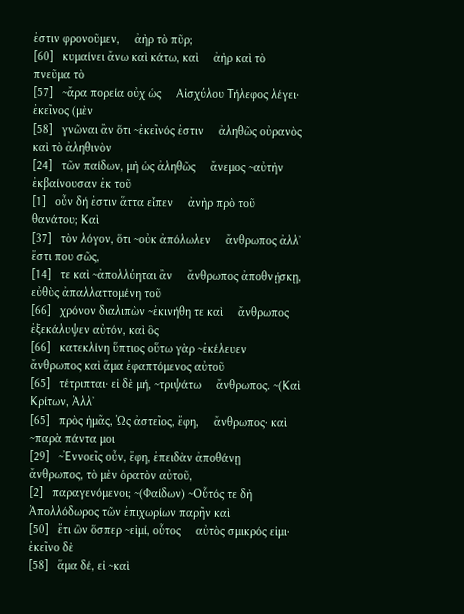ἐστιν φρονοῦμεν,     ἀὴρ τὸ πῦρ;
[60]   κυμαίνει ἄνω καὶ κάτω, καὶ     ἀὴρ καὶ τὸ πνεῦμα τὸ
[57]   ~ἄρα πορεία οὐχ ὡς     Αἰσχύλου Τήλεφος λέγει· ἐκεῖνος (μὲν
[58]   γνῶναι ἂν ὅτι ~ἐκεῖνός ἐστιν     ἀληθῶς οὐρανὸς καὶ τὸ ἀληθινὸν
[24]   τῶν παίδων, μὴ ὡς ἀληθῶς     ἄνεμος ~αὐτὴν ἐκβαίνουσαν ἐκ τοῦ
[1]   οὖν δή ἐστιν ἅττα εἶπεν     ἀνὴρ πρὸ τοῦ θανάτου; Καὶ
[37]   τὸν λόγον, ὅτι ~οὐκ ἀπόλωλεν     ἄνθρωπος ἀλλ᾽ ἔστι που σῶς,
[14]   τε καὶ ~ἀπολλύηται ἂν     ἄνθρωπος ἀποθνῄσκῃ, εὐθὺς ἀπαλλαττομένη τοῦ
[66]   χρόνον διαλιπὼν ~ἐκινήθη τε καὶ     ἄνθρωπος ἐξεκάλυψεν αὐτόν, καὶ ὃς
[66]   κατεκλίνη ὕπτιος οὕτω γὰρ ~ἐκέλευεν     ἄνθρωπος καὶ ἅμα ἐφαπτόμενος αὐτοῦ
[65]   τέτριπται· εἰ δὲ μή, ~τριψάτω     ἄνθρωπος. ~(Καὶ Κρίτων, Ἀλλ᾽
[65]   πρὸς ἡμᾶς, Ὡς ἀστεῖος, ἔφη,     ἄνθρωπος· καὶ ~παρὰ πάντα μοι
[29]   ~Ἐννοεῖς οὖν, ἔφη, ἐπειδὰν ἀποθάνῃ     ἄνθρωπος, τὸ μὲν ὁρατὸν αὐτοῦ,
[2]   παραγενόμενοι; ~(Φαίδων) ~Οὗτός τε δὴ     Ἀπολλόδωρος τῶν ἐπιχωρίων παρῆν καὶ
[50]   ἔτι ὢν ὅσπερ ~εἰμί, οὗτος     αὐτὸς σμικρός εἰμι· ἐκεῖνο δὲ
[58]   ἅμα δέ, εἰ ~καὶ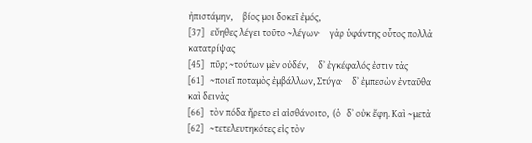ἠπιστάμην,     βίος μοι δοκεῖ ἐμός,
[37]   εὔηθες λέγει τοῦτο ~λέγων·     γὰρ ὑφάντης οὗτος πολλὰ κατατρίψας
[45]   πῦρ; ~τούτων μὲν οὐδέν,     δ᾽ ἐγκέφαλός ἐστιν τὰς
[61]   ~ποιεῖ ποταμὸς ἐμβάλλων, Στύγα·     δ᾽ ἐμπεσὼν ἐνταῦθα καὶ δεινὰς
[66]   τὸν πόδα ἤρετο εἰ αἰσθάνοιτο,  (ὁ   δ᾽ οὐκ ἔφη. Καὶ ~μετὰ
[62]   ~τετελευτηκότες εἰς τὸν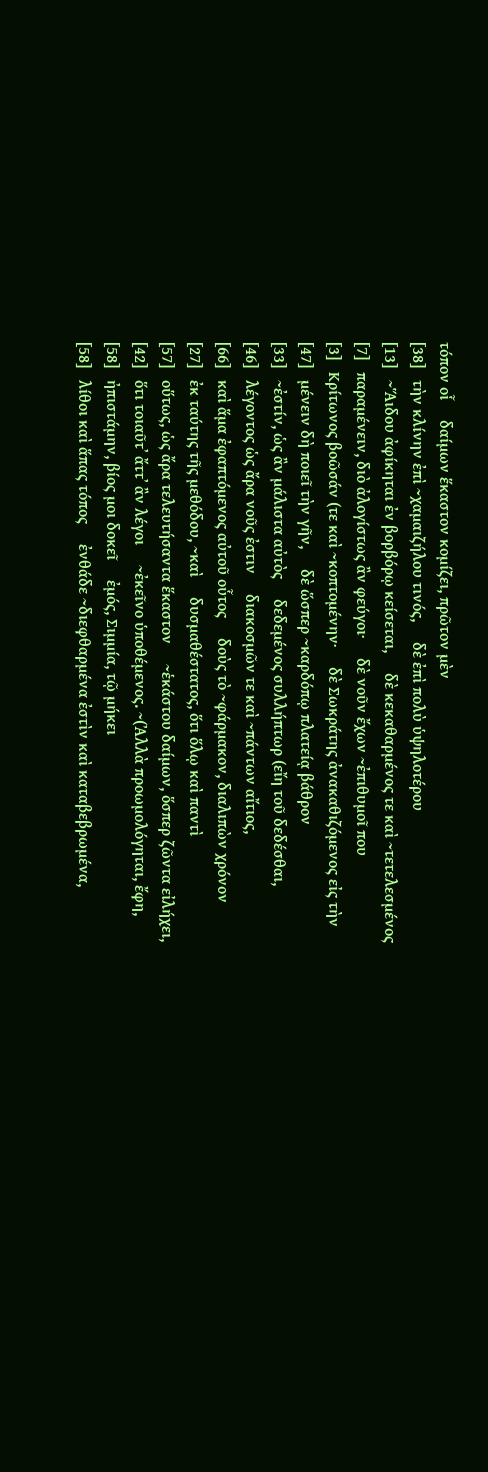τόπον οἷ     δαίμων ἕκαστον κομίζει, πρῶτον μὲν
[38]   τὴν κλίνην ἐπὶ ~χαμαιζήλου τινός,     δὲ ἐπὶ πολὺ ὑψηλοτέρου
[13]   ~Ἅιδου ἀφίκηται ἐν βορβόρῳ κείσεται,     δὲ κεκαθαρμένος τε καὶ ~τετελεσμένος
[7]   παραμένειν, διὸ ἀλογίστως ἂν φεύγοι·     δὲ νοῦν ἔχων ~ἐπιθυμοῖ που
[3]   Κρίτωνος βοῶσάν (τε καὶ ~κοπτομένην·     δὲ Σωκράτης ἀνακαθιζόμενος εἰς τὴν
[47]   μένειν δὴ ποιεῖ τὴν γῆν,     δὲ ὥσπερ ~καρδόπῳ πλατείᾳ βάθρον
[33]   ~ἐστίν, ὡς ἂν μάλιστα αὐτὸς     δεδεμένος συλλήπτωρ (εἴη τοῦ δεδέσθαι,
[46]   λέγοντος ὡς ἄρα νοῦς ἐστιν     διακοσμῶν τε καὶ ~πάντων αἴτιος,
[66]   καὶ ἅμα ἐφαπτόμενος αὐτοῦ οὗτος     δοὺς τὸ ~φάρμακον, διαλιπὼν χρόνον
[27]   ἐκ ταύτης τῆς μεθόδου, ~καὶ     δυσμαθέστατος, ὅτι ὅλῳ καὶ παντὶ
[57]   οὕτως, ὡς ἄρα τελευτήσαντα ἕκαστον     ~ἑκάστου δαίμων, ὅσπερ ζῶντα εἰλήχει,
[42]   ὅτι τοιαῦτ᾽ ἄττ᾽ ἂν λέγοι     ~ἐκεῖνο ὑποθέμενος. ~(Ἀλλὰ προωμολόγηται, ἔφη,
[58]   ἠπιστάμην, βίος μοι δοκεῖ     ἐμός, Σιμμία, τῷ μήκει
[58]   λίθοι καὶ ἅπας τόπος     ἐνθάδε ~διεφθαρμένα ἐστὶν καὶ καταβεβρωμένα,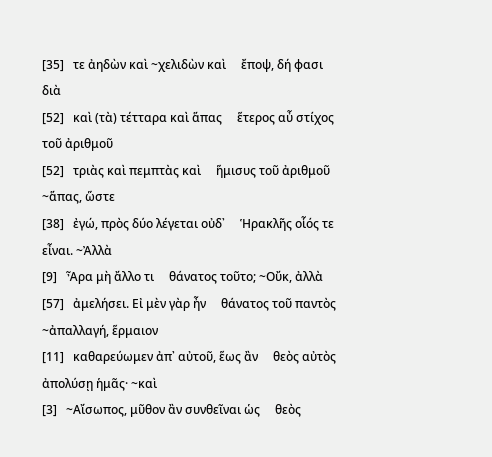[35]   τε ἀηδὼν καὶ ~χελιδὼν καὶ     ἔποψ, δή φασι διὰ
[52]   καὶ (τὰ) τέτταρα καὶ ἅπας     ἕτερος αὖ στίχος τοῦ ἀριθμοῦ
[52]   τριὰς καὶ πεμπτὰς καὶ     ἥμισυς τοῦ ἀριθμοῦ ~ἅπας, ὥστε
[38]   ἐγώ, πρὸς δύο λέγεται οὐδ᾽     Ἡρακλῆς οἷός τε εἶναι. ~Ἀλλὰ
[9]   Ἆρα μὴ ἄλλο τι     θάνατος τοῦτο; ~Οὔκ, ἀλλὰ
[57]   ἀμελήσει. Εἰ μὲν γὰρ ἦν     θάνατος τοῦ παντὸς ~ἀπαλλαγή, ἕρμαιον
[11]   καθαρεύωμεν ἀπ᾽ αὐτοῦ, ἕως ἂν     θεὸς αὐτὸς ἀπολύσῃ ἡμᾶς· ~καὶ
[3]   ~Αἴσωπος, μῦθον ἂν συνθεῖναι ὡς     θεὸς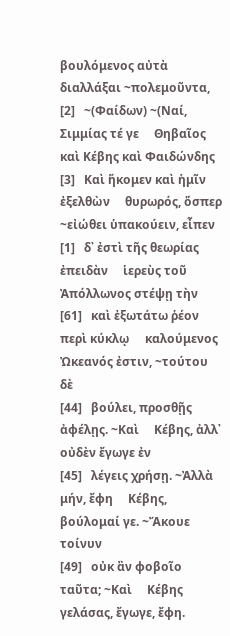βουλόμενος αὐτὰ διαλλάξαι ~πολεμοῦντα,
[2]   ~(Φαίδων) ~(Ναί, Σιμμίας τέ γε     Θηβαῖος καὶ Κέβης καὶ Φαιδώνδης
[3]   Καὶ ἥκομεν καὶ ἡμῖν ἐξελθὼν     θυρωρός, ὅσπερ ~εἰώθει ὑπακούειν, εἶπεν
[1]   δ᾽ ἐστὶ τῆς θεωρίας ἐπειδὰν     ἱερεὺς τοῦ Ἀπόλλωνος στέψῃ τὴν
[61]   καὶ ἐξωτάτω ῥέον περὶ κύκλῳ     καλούμενος Ὠκεανός ἐστιν, ~τούτου δὲ
[44]   βούλει, προσθῇς ἀφέλῃς. ~Καὶ     Κέβης, ἀλλ᾽ οὐδὲν ἔγωγε ἐν
[45]   λέγεις χρήσῃ. ~Ἀλλὰ μήν, ἔφη     Κέβης, βούλομαί γε. ~Ἄκουε τοίνυν
[49]   οὐκ ἂν φοβοῖο ταῦτα; ~Καὶ     Κέβης γελάσας, ἔγωγε, ἔφη.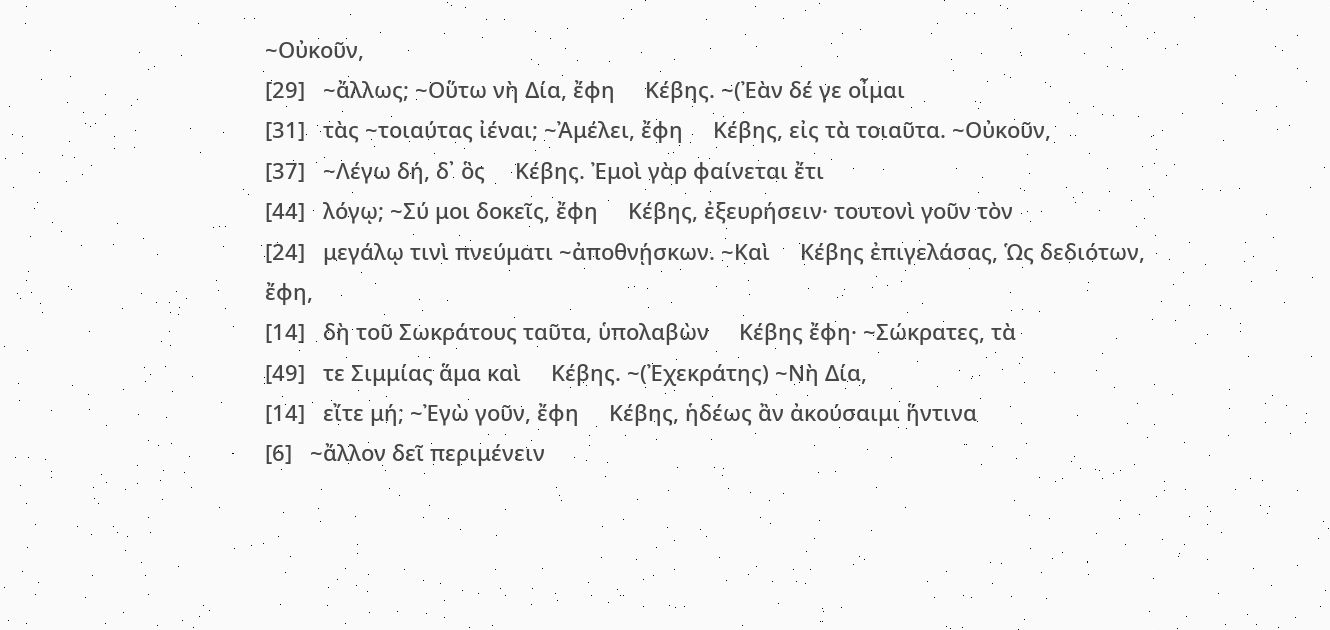~Οὐκοῦν,
[29]   ~ἄλλως; ~Οὕτω νὴ Δία, ἔφη     Κέβης. ~(Ἐὰν δέ γε οἶμαι
[31]   τὰς ~τοιαύτας ἰέναι; ~Ἀμέλει, ἔφη     Κέβης, εἰς τὰ τοιαῦτα. ~Οὐκοῦν,
[37]   ~Λέγω δή, δ᾽ ὃς     Κέβης. Ἐμοὶ γὰρ φαίνεται ἔτι
[44]   λόγῳ; ~Σύ μοι δοκεῖς, ἔφη     Κέβης, ἐξευρήσειν· τουτονὶ γοῦν τὸν
[24]   μεγάλῳ τινὶ πνεύματι ~ἀποθνῄσκων. ~Καὶ     Κέβης ἐπιγελάσας, Ὡς δεδιότων, ἔφη,
[14]   δὴ τοῦ Σωκράτους ταῦτα, ὑπολαβὼν     Κέβης ἔφη· ~Σώκρατες, τὰ
[49]   τε Σιμμίας ἅμα καὶ     Κέβης. ~(Ἐχεκράτης) ~Νὴ Δία,
[14]   εἴτε μή; ~Ἐγὼ γοῦν, ἔφη     Κέβης, ἡδέως ἂν ἀκούσαιμι ἥντινα
[6]   ~ἄλλον δεῖ περιμένειν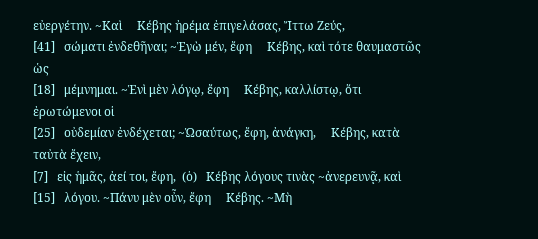εὐεργέτην. ~Καὶ     Κέβης ἠρέμα ἐπιγελάσας, Ἴττω Ζεύς,
[41]   σώματι ἐνδεθῆναι; ~Ἐγὼ μέν, ἔφη     Κέβης, καὶ τότε θαυμαστῶς ὡς
[18]   μέμνημαι. ~Ἑνὶ μὲν λόγῳ, ἔφη     Κέβης, καλλίστῳ, ὅτι ἐρωτώμενοι οἱ
[25]   οὐδεμίαν ἐνδέχεται; ~Ὡσαύτως, ἔφη, ἀνάγκη,     Κέβης, κατὰ ταὐτὰ ἔχειν,
[7]   εἰς ἡμᾶς, ἀεί τοι, ἔφη,  (ὁ)   Κέβης λόγους τινὰς ~ἀνερευνᾷ, καὶ
[15]   λόγου. ~Πάνυ μὲν οὖν, ἔφη     Κέβης. ~Μὴ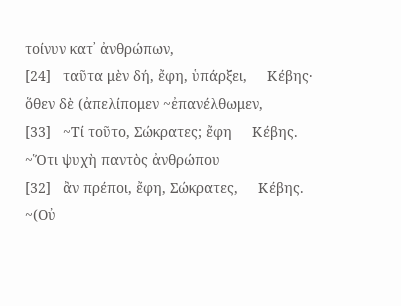τοίνυν κατ᾽ ἀνθρώπων,
[24]   ταῦτα μὲν δή, ἔφη, ὑπάρξει,     Κέβης· ὅθεν δὲ (ἀπελίπομεν ~ἐπανέλθωμεν,
[33]   ~Τί τοῦτο, Σώκρατες; ἔφη     Κέβης. ~Ὅτι ψυχὴ παντὸς ἀνθρώπου
[32]   ἂν πρέποι, ἔφη, Σώκρατες,     Κέβης. ~(Οὐ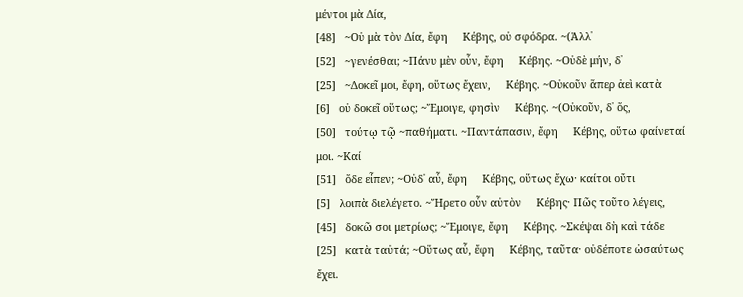μέντοι μὰ Δία,
[48]   ~Οὐ μὰ τὸν Δία, ἔφη     Κέβης, οὐ σφόδρα. ~(Ἀλλ᾽
[52]   ~γενέσθαι; ~Πάνυ μὲν οὖν, ἔφη     Κέβης. ~Οὐδὲ μήν, δ᾽
[25]   ~Δοκεῖ μοι, ἔφη, οὕτως ἔχειν,     Κέβης. ~Οὐκοῦν ἅπερ ἀεὶ κατὰ
[6]   οὐ δοκεῖ οὕτως; ~Ἔμοιγε, φησὶν     Κέβης. ~(Οὐκοῦν, δ᾽ ὅς,
[50]   τούτῳ τῷ ~παθήματι. ~Παντάπασιν, ἔφη     Κέβης, οὕτω φαίνεταί μοι. ~Καί
[51]   ὅδε εἶπεν; ~Οὐδ᾽ αὖ, ἔφη     Κέβης, οὕτως ἔχω· καίτοι οὔτι
[5]   λοιπὰ διελέγετο. ~Ἤρετο οὖν αὐτὸν     Κέβης· Πῶς τοῦτο λέγεις,
[45]   δοκῶ σοι μετρίως; ~Ἔμοιγε, ἔφη     Κέβης. ~Σκέψαι δὴ καὶ τάδε
[25]   κατὰ ταὐτά; ~Οὕτως αὖ, ἔφη     Κέβης, ταῦτα· οὐδέποτε ὡσαύτως ἔχει.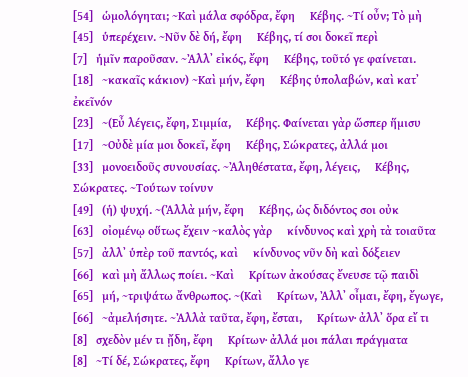[54]   ὡμολόγηται; ~Καὶ μάλα σφόδρα, ἔφη     Κέβης. ~Τί οὖν; Τὸ μὴ
[45]   ὑπερέχειν. ~Νῦν δὲ δή, ἔφη     Κέβης, τί σοι δοκεῖ περὶ
[7]   ἡμῖν παροῦσαν. ~Ἀλλ᾽ εἰκός, ἔφη     Κέβης, τοῦτό γε φαίνεται.
[18]   ~κακαῖς κάκιον) ~Καὶ μήν, ἔφη     Κέβης ὑπολαβών, καὶ κατ᾽ ἐκεῖνόν
[23]   ~(Εὖ λέγεις, ἔφη, Σιμμία,     Κέβης. Φαίνεται γὰρ ὥσπερ ἥμισυ
[17]   ~Οὐδὲ μία μοι δοκεῖ, ἔφη     Κέβης, Σώκρατες, ἀλλά μοι
[33]   μονοειδοῦς συνουσίας. ~Ἀληθέστατα, ἔφη, λέγεις,     Κέβης, Σώκρατες. ~Τούτων τοίνυν
[49]   (ἡ) ψυχή. ~(Ἀλλὰ μήν, ἔφη     Κέβης, ὡς διδόντος σοι οὐκ
[63]   οἰομένῳ οὕτως ἔχειν ~καλὸς γὰρ     κίνδυνος καὶ χρὴ τὰ τοιαῦτα
[57]   ἀλλ᾽ ὑπὲρ τοῦ παντός, καὶ     κίνδυνος νῦν δὴ καὶ δόξειεν
[66]   καὶ μὴ ἄλλως ποίει. ~Καὶ     Κρίτων ἀκούσας ἔνευσε τῷ παιδὶ
[65]   μή, ~τριψάτω ἄνθρωπος. ~(Καὶ     Κρίτων, Ἀλλ᾽ οἶμαι, ἔφη, ἔγωγε,
[66]   ~ἀμελήσητε. ~Ἀλλὰ ταῦτα, ἔφη, ἔσται,     Κρίτων· ἀλλ᾽ ὅρα εἴ τι
[8]   σχεδὸν μέν τι ᾔδη, ἔφη     Κρίτων· ἀλλά μοι πάλαι πράγματα
[8]   ~Τί δέ, Σώκρατες, ἔφη     Κρίτων, ἄλλο γε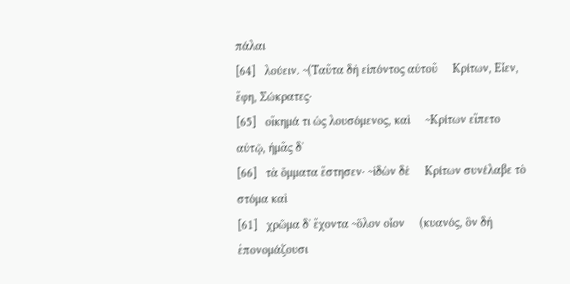πάλαι
[64]   λούειν. ~(Ταῦτα δὴ εἰπόντος αὐτοῦ     Κρίτων, Εἶεν, ἔφη, Σώκρατες·
[65]   οἴκημά τι ὡς λουσόμενος, καὶ     ~Κρίτων εἵπετο αὐτῷ, ἡμᾶς δ᾽
[66]   τὰ ὄμματα ἔστησεν· ~ἰδὼν δὲ     Κρίτων συνέλαβε τὸ στόμα καὶ
[61]   χρῶμα δ᾽ ἔχοντα ~ὅλον οἷον     (κυανός, ὃν δὴ ἐπονομάζουσι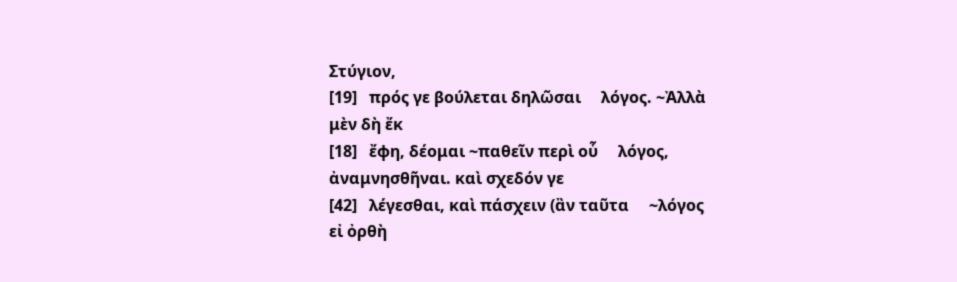Στύγιον,
[19]   πρός γε βούλεται δηλῶσαι     λόγος. ~Ἀλλὰ μὲν δὴ ἔκ
[18]   ἔφη, δέομαι ~παθεῖν περὶ οὗ     λόγος, ἀναμνησθῆναι. καὶ σχεδόν γε
[42]   λέγεσθαι, καὶ πάσχειν (ἂν ταῦτα     ~λόγος εἰ ὀρθὴ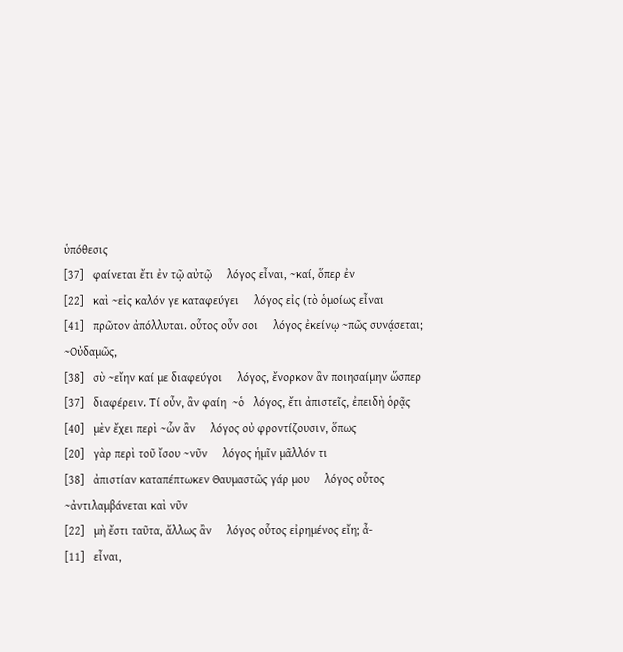ὑπόθεσις
[37]   φαίνεται ἔτι ἐν τῷ αὐτῷ     λόγος εἶναι, ~καί, ὅπερ ἐν
[22]   καὶ ~εἰς καλόν γε καταφεύγει     λόγος εἰς (τὸ ὁμοίως εἶναι
[41]   πρῶτον ἀπόλλυται. οὗτος οὖν σοι     λόγος ἐκείνῳ ~πῶς συνᾴσεται; ~Οὐδαμῶς,
[38]   σὺ ~εἴην καί με διαφεύγοι     λόγος, ἔνορκον ἂν ποιησαίμην ὥσπερ
[37]   διαφέρειν. Τί οὖν, ἂν φαίη  ~ὁ   λόγος, ἔτι ἀπιστεῖς, ἐπειδὴ ὁρᾷς
[40]   μὲν ἔχει περὶ ~ὧν ἂν     λόγος οὐ φροντίζουσιν, ὅπως
[20]   γὰρ περὶ τοῦ ἴσου ~νῦν     λόγος ἡμῖν μᾶλλόν τι
[38]   ἀπιστίαν καταπέπτωκεν Θαυμαστῶς γάρ μου     λόγος οὗτος ~ἀντιλαμβάνεται καὶ νῦν
[22]   μὴ ἔστι ταῦτα, ἄλλως ἂν     λόγος οὗτος εἰρημένος εἴη; ἆ-
[11]   εἶναι,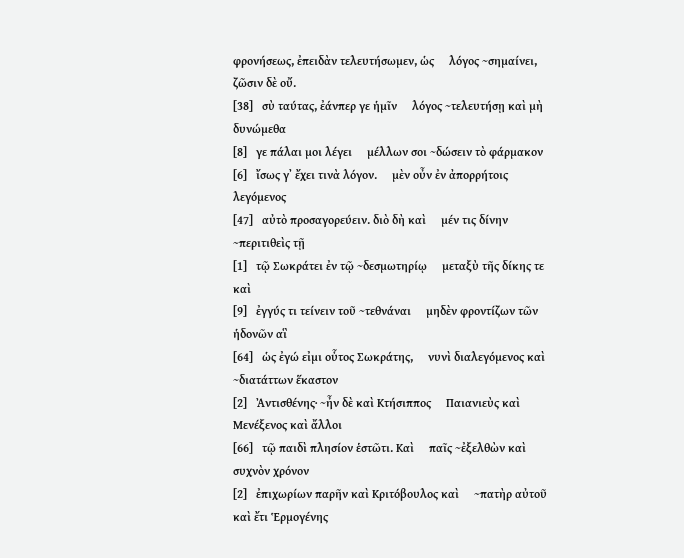φρονήσεως, ἐπειδὰν τελευτήσωμεν, ὡς     λόγος ~σημαίνει, ζῶσιν δὲ οὔ.
[38]   σὺ ταύτας, ἐάνπερ γε ἡμῖν     λόγος ~τελευτήσῃ καὶ μὴ δυνώμεθα
[8]   γε πάλαι μοι λέγει     μέλλων σοι ~δώσειν τὸ φάρμακον
[6]   ἴσως γ᾽ ἔχει τινὰ λόγον.     μὲν οὖν ἐν ἀπορρήτοις λεγόμενος
[47]   αὐτὸ προσαγορεύειν. διὸ δὴ καὶ     μέν τις δίνην ~περιτιθεὶς τῇ
[1]   τῷ Σωκράτει ἐν τῷ ~δεσμωτηρίῳ     μεταξὺ τῆς δίκης τε καὶ
[9]   ἐγγύς τι τείνειν τοῦ ~τεθνάναι     μηδὲν φροντίζων τῶν ἡδονῶν αἳ
[64]   ὡς ἐγώ εἰμι οὗτος Σωκράτης,     νυνὶ διαλεγόμενος καὶ ~διατάττων ἕκαστον
[2]   Ἀντισθένης· ~ἦν δὲ καὶ Κτήσιππος     Παιανιεὺς καὶ Μενέξενος καὶ ἄλλοι
[66]   τῷ παιδὶ πλησίον ἑστῶτι. Καὶ     παῖς ~ἐξελθὼν καὶ συχνὸν χρόνον
[2]   ἐπιχωρίων παρῆν καὶ Κριτόβουλος καὶ     ~πατὴρ αὐτοῦ καὶ ἔτι Ἑρμογένης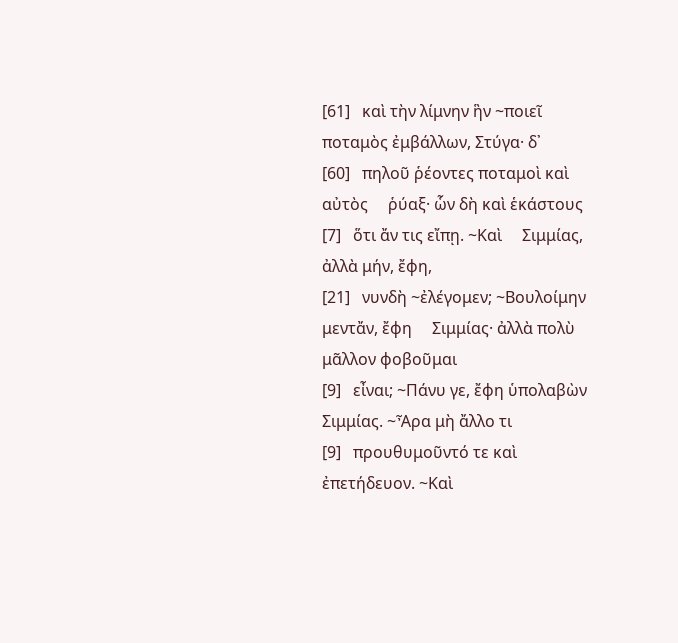[61]   καὶ τὴν λίμνην ἣν ~ποιεῖ     ποταμὸς ἐμβάλλων, Στύγα· δ᾽
[60]   πηλοῦ ῥέοντες ποταμοὶ καὶ αὐτὸς     ῥύαξ· ὧν δὴ καὶ ἑκάστους
[7]   ὅτι ἄν τις εἴπῃ. ~Καὶ     Σιμμίας, ἀλλὰ μήν, ἔφη,
[21]   νυνδὴ ~ἐλέγομεν; ~Βουλοίμην μεντἄν, ἔφη     Σιμμίας· ἀλλὰ πολὺ μᾶλλον φοβοῦμαι
[9]   εἶναι; ~Πάνυ γε, ἔφη ὑπολαβὼν     Σιμμίας. ~Ἆρα μὴ ἄλλο τι
[9]   προυθυμοῦντό τε καὶ ἐπετήδευον. ~Καὶ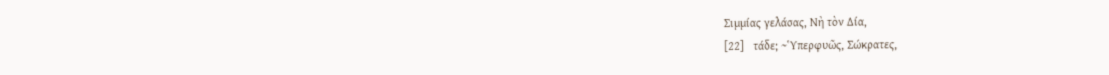Σιμμίας γελάσας, Νὴ τὸν Δία,
[22]   τάδε; ~Ὑπερφυῶς, Σώκρατες,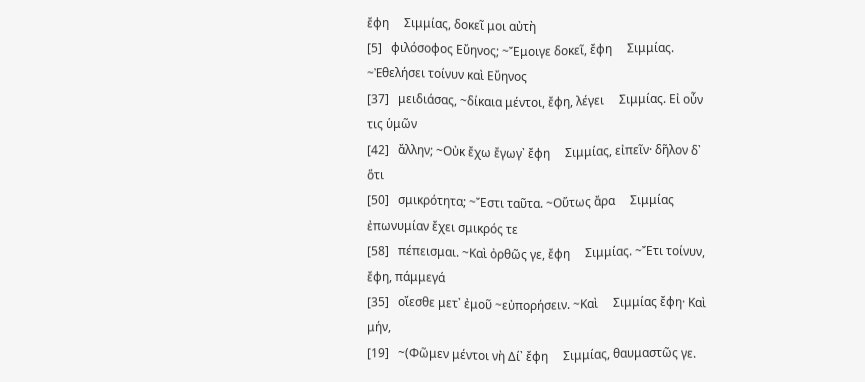ἔφη     Σιμμίας, δοκεῖ μοι αὐτὴ
[5]   φιλόσοφος Εὔηνος; ~Ἔμοιγε δοκεῖ, ἔφη     Σιμμίας. ~Ἐθελήσει τοίνυν καὶ Εὔηνος
[37]   μειδιάσας, ~δίκαια μέντοι, ἔφη, λέγει     Σιμμίας. Εἰ οὖν τις ὑμῶν
[42]   ἄλλην; ~Οὐκ ἔχω ἔγωγ᾽ ἔφη     Σιμμίας, εἰπεῖν· δῆλον δ᾽ ὅτι
[50]   σμικρότητα; ~Ἔστι ταῦτα. ~Οὕτως ἄρα     Σιμμίας ἐπωνυμίαν ἔχει σμικρός τε
[58]   πέπεισμαι. ~Καὶ ὀρθῶς γε, ἔφη     Σιμμίας. ~Ἔτι τοίνυν, ἔφη, πάμμεγά
[35]   οἴεσθε μετ᾽ ἐμοῦ ~εὐπορήσειν. ~Καὶ     Σιμμίας ἔφη· Καὶ μήν,
[19]   ~(Φῶμεν μέντοι νὴ Δί᾽ ἔφη     Σιμμίας, θαυμαστῶς γε.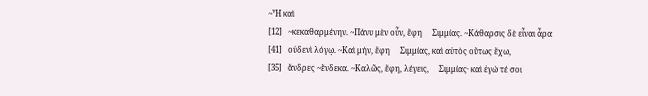~Ἦ καὶ
[12]   ~κεκαθαρμένην. ~Πάνυ μὲν οὖν, ἔφη     Σιμμίας. ~Κάθαρσις δὲ εἶναι ἆρα
[41]   οὐδενὶ λόγῳ. ~Καὶ μήν, ἔφη     Σιμμίας, καὶ αὐτὸς οὕτως ἔχω,
[35]   ἄνδρες ~ἕνδεκα. ~Καλῶς, ἔφη, λέγεις,     Σιμμίας· καὶ ἐγώ τέ σοι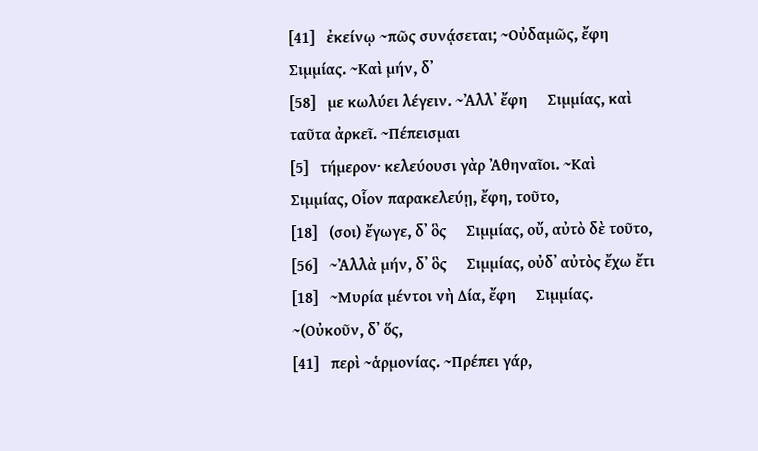[41]   ἐκείνῳ ~πῶς συνᾴσεται; ~Οὐδαμῶς, ἔφη     Σιμμίας. ~Καὶ μήν, δ᾽
[58]   με κωλύει λέγειν. ~Ἀλλ᾽ ἔφη     Σιμμίας, καὶ ταῦτα ἀρκεῖ. ~Πέπεισμαι
[5]   τήμερον· κελεύουσι γὰρ Ἀθηναῖοι. ~Καὶ     Σιμμίας, Οἷον παρακελεύῃ, ἔφη, τοῦτο,
[18]   (σοι) ἔγωγε, δ᾽ ὃς     Σιμμίας, οὔ, αὐτὸ δὲ τοῦτο,
[56]   ~Ἀλλὰ μήν, δ᾽ ὃς     Σιμμίας, οὐδ᾽ αὐτὸς ἔχω ἔτι
[18]   ~Μυρία μέντοι νὴ Δία, ἔφη     Σιμμίας. ~(Οὐκοῦν, δ᾽ ὅς,
[41]   περὶ ~ἁρμονίας. ~Πρέπει γάρ,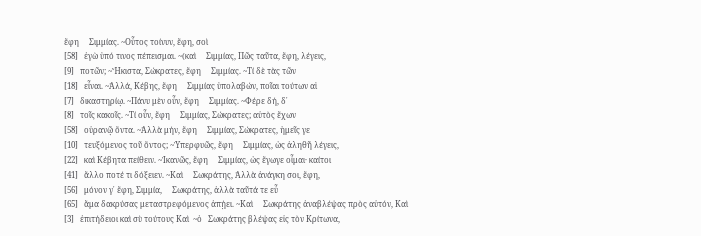ἔφη     Σιμμίας. ~Οὗτος τοίνυν, ἔφη, σοὶ
[58]   ἐγὼ ὑπό τινος πέπεισμαι. ~(καὶ     Σιμμίας, Πῶς ταῦτα, ἔφη, λέγεις,
[9]   ποτῶν; ~Ἥκιστα, Σώκρατες, ἔφη     Σιμμίας. ~Τί δὲ τὰς τῶν
[18]   εἶναι. ~Ἀλλά, Κέβης, ἔφη     Σιμμίας ὑπολαβών, ποῖαι τούτων αἱ
[7]   δικαστηρίῳ. ~Πάνυ μὲν οὖν, ἔφη     Σιμμίας. ~Φέρε δή, δ᾽
[8]   τοῖς κακοῖς. ~Τί οὖν, ἔφη     Σιμμίας, Σώκρατες; αὐτὸς ἔχων
[58]   οὐρανῷ ὄντα. ~Ἀλλὰ μήν, ἔφη     Σιμμίας, Σώκρατες, ἡμεῖς γε
[10]   τευξόμενος τοῦ ὄντος; ~Ὑπερφυῶς, ἔφη     Σιμμίας, ὡς ἀληθῆ λέγεις,
[22]   καὶ Κέβητα πείθειν. ~Ἱκανῶς, ἔφη     Σιμμίας, ὡς ἔγωγε οἶμαι· καίτοι
[41]   ἄλλο ποτέ τι δόξειεν. ~Καὶ     Σωκράτης, Ἀλλὰ ἀνάγκη σοι, ἔφη,
[56]   μόνον γ᾽ ἔφη, Σιμμία,     Σωκράτης, ἀλλὰ ταῦτά τε εὖ
[65]   ἅμα δακρύσας μεταστρεφόμενος ἀπῄει. ~Καὶ     Σωκράτης ἀναβλέψας πρὸς αὐτόν, Καὶ
[3]   ἐπιτήδειοι καὶ σὺ τούτους Καὶ  ~ὁ   Σωκράτης βλέψας εἰς τὸν Κρίτωνα,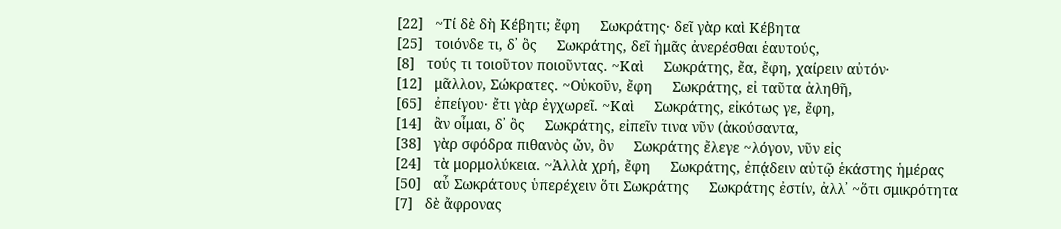[22]   ~Τί δὲ δὴ Κέβητι; ἔφη     Σωκράτης· δεῖ γὰρ καὶ Κέβητα
[25]   τοιόνδε τι, δ᾽ ὃς     Σωκράτης, δεῖ ἡμᾶς ἀνερέσθαι ἑαυτούς,
[8]   τούς τι τοιοῦτον ποιοῦντας. ~Καὶ     Σωκράτης, ἔα, ἔφη, χαίρειν αὐτόν·
[12]   μᾶλλον, Σώκρατες. ~Οὐκοῦν, ἔφη     Σωκράτης, εἰ ταῦτα ἀληθῆ,
[65]   ἐπείγου· ἔτι γὰρ ἐγχωρεῖ. ~Καὶ     Σωκράτης, εἰκότως γε, ἔφη,
[14]   ἂν οἶμαι, δ᾽ ὃς     Σωκράτης, εἰπεῖν τινα νῦν (ἀκούσαντα,
[38]   γὰρ σφόδρα πιθανὸς ὤν, ὃν     Σωκράτης ἔλεγε ~λόγον, νῦν εἰς
[24]   τὰ μορμολύκεια. ~Ἀλλὰ χρή, ἔφη     Σωκράτης, ἐπᾴδειν αὐτῷ ἑκάστης ἡμέρας
[50]   αὖ Σωκράτους ὑπερέχειν ὅτι Σωκράτης     Σωκράτης ἐστίν, ἀλλ᾽ ~ὅτι σμικρότητα
[7]   δὲ ἄφρονας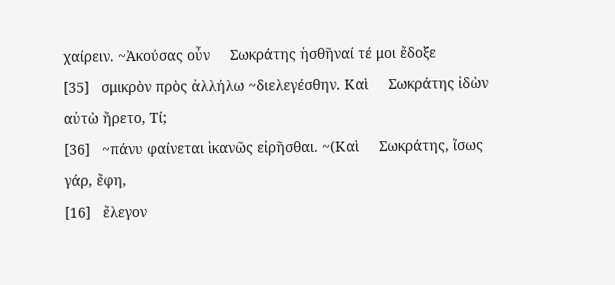χαίρειν. ~Ἀκούσας οὖν     Σωκράτης ἡσθῆναί τέ μοι ἔδοξε
[35]   σμικρὸν πρὸς ἀλλήλω ~διελεγέσθην. Καὶ     Σωκράτης ἰδὼν αὐτὼ ἤρετο, Τί;
[36]   ~πάνυ φαίνεται ἱκανῶς εἰρῆσθαι. ~(Καὶ     Σωκράτης, ἴσως γάρ, ἔφη,
[16]   ἔλεγον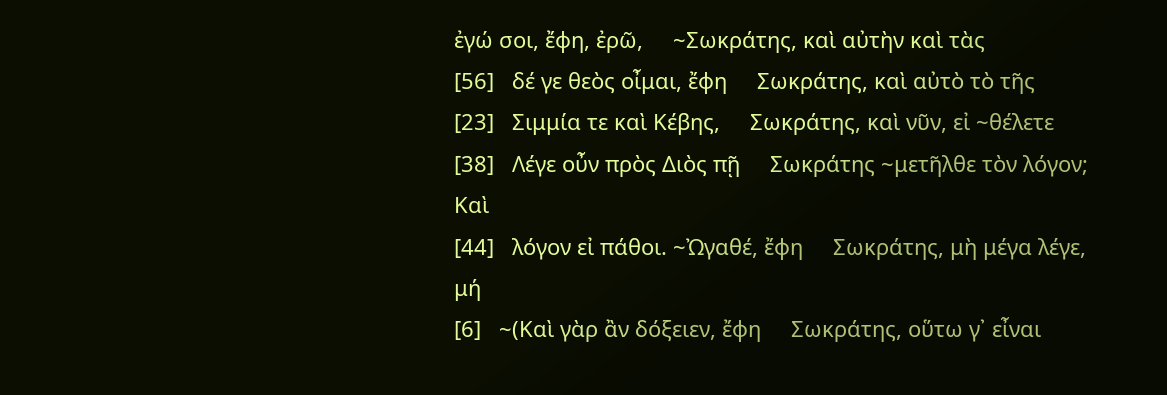ἐγώ σοι, ἔφη, ἐρῶ,     ~Σωκράτης, καὶ αὐτὴν καὶ τὰς
[56]   δέ γε θεὸς οἶμαι, ἔφη     Σωκράτης, καὶ αὐτὸ τὸ τῆς
[23]   Σιμμία τε καὶ Κέβης,     Σωκράτης, καὶ νῦν, εἰ ~θέλετε
[38]   Λέγε οὖν πρὸς Διὸς πῇ     Σωκράτης ~μετῆλθε τὸν λόγον; Καὶ
[44]   λόγον εἰ πάθοι. ~Ὠγαθέ, ἔφη     Σωκράτης, μὴ μέγα λέγε, μή
[6]   ~(Καὶ γὰρ ἂν δόξειεν, ἔφη     Σωκράτης, οὕτω γ᾽ εἶναι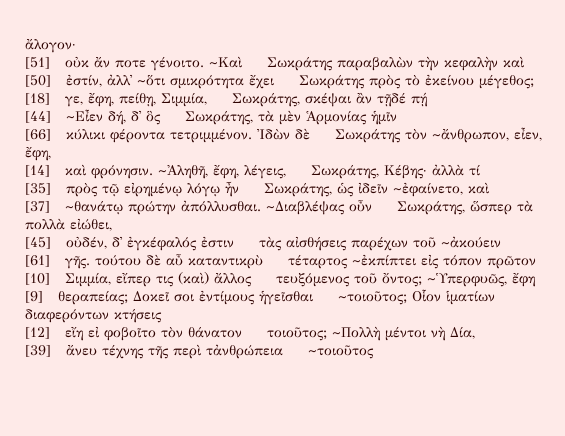ἄλογον·
[51]   οὐκ ἄν ποτε γένοιτο. ~Καὶ     Σωκράτης παραβαλὼν τὴν κεφαλὴν καὶ
[50]   ἐστίν, ἀλλ᾽ ~ὅτι σμικρότητα ἔχει     Σωκράτης πρὸς τὸ ἐκείνου μέγεθος;
[18]   γε, ἔφη, πείθῃ, Σιμμία,     Σωκράτης, σκέψαι ἂν τῇδέ πῄ
[44]   ~Εἶεν δή, δ᾽ ὃς     Σωκράτης, τὰ μὲν Ἁρμονίας ἡμῖν
[66]   κύλικι φέροντα τετριμμένον. Ἰδὼν δὲ     Σωκράτης τὸν ~ἄνθρωπον, εἶεν, ἔφη,
[14]   καὶ φρόνησιν. ~Ἀληθῆ, ἔφη, λέγεις,     Σωκράτης, Κέβης· ἀλλὰ τί
[35]   πρὸς τῷ εἰρημένῳ λόγῳ ἦν     Σωκράτης, ὡς ἰδεῖν ~ἐφαίνετο, καὶ
[37]   ~θανάτῳ πρώτην ἀπόλλυσθαι. ~Διαβλέψας οὖν     Σωκράτης, ὥσπερ τὰ πολλὰ εἰώθει,
[45]   οὐδέν, δ᾽ ἐγκέφαλός ἐστιν     τὰς αἰσθήσεις παρέχων τοῦ ~ἀκούειν
[61]   γῆς. τούτου δὲ αὖ καταντικρὺ     τέταρτος ~ἐκπίπτει εἰς τόπον πρῶτον
[10]   Σιμμία, εἴπερ τις (καὶ) ἄλλος     τευξόμενος τοῦ ὄντος; ~Ὑπερφυῶς, ἔφη
[9]   θεραπείας; Δοκεῖ σοι ἐντίμους ἡγεῖσθαι     ~τοιοῦτος; Οἷον ἱματίων διαφερόντων κτήσεις
[12]   εἴη εἰ φοβοῖτο τὸν θάνατον     τοιοῦτος; ~Πολλὴ μέντοι νὴ Δία,
[39]   ἄνευ τέχνης τῆς περὶ τἀνθρώπεια     ~τοιοῦτος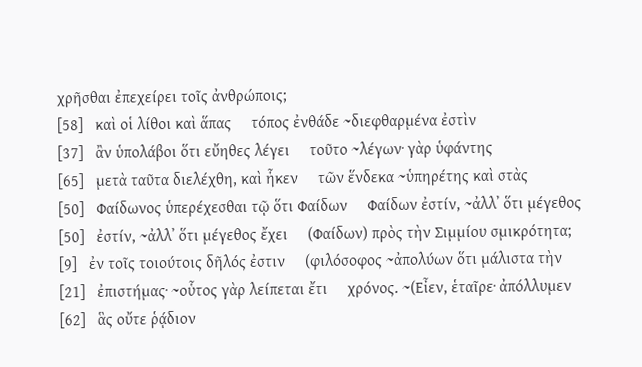χρῆσθαι ἐπεχείρει τοῖς ἀνθρώποις;
[58]   καὶ οἱ λίθοι καὶ ἅπας     τόπος ἐνθάδε ~διεφθαρμένα ἐστὶν
[37]   ἂν ὑπολάβοι ὅτι εὔηθες λέγει     τοῦτο ~λέγων· γὰρ ὑφάντης
[65]   μετὰ ταῦτα διελέχθη, καὶ ἧκεν     τῶν ἕνδεκα ~ὑπηρέτης καὶ στὰς
[50]   Φαίδωνος ὑπερέχεσθαι τῷ ὅτι Φαίδων     Φαίδων ἐστίν, ~ἀλλ᾽ ὅτι μέγεθος
[50]   ἐστίν, ~ἀλλ᾽ ὅτι μέγεθος ἔχει     (Φαίδων) πρὸς τὴν Σιμμίου σμικρότητα;
[9]   ἐν τοῖς τοιούτοις δῆλός ἐστιν     (φιλόσοφος ~ἀπολύων ὅτι μάλιστα τὴν
[21]   ἐπιστήμας· ~οὗτος γὰρ λείπεται ἔτι     χρόνος. ~(Εἶεν, ἑταῖρε· ἀπόλλυμεν
[62]   ἃς οὔτε ῥᾴδιον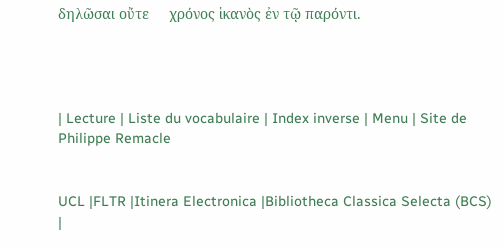δηλῶσαι οὔτε     χρόνος ἱκανὸς ἐν τῷ παρόντι.




| Lecture | Liste du vocabulaire | Index inverse | Menu | Site de Philippe Remacle


UCL |FLTR |Itinera Electronica |Bibliotheca Classica Selecta (BCS) |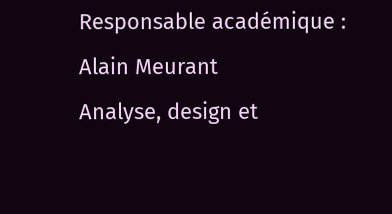Responsable académique : Alain Meurant
Analyse, design et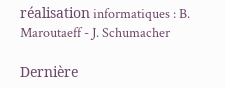réalisation informatiques : B. Maroutaeff - J. Schumacher

Dernière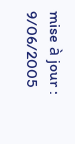mise à jour : 9/06/2005